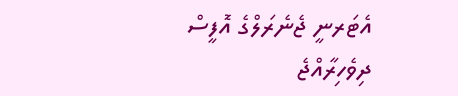އެޓަރނީ ޖެނެރަލްގެ އޮފީސް
ދިވެހިރާއްޖެ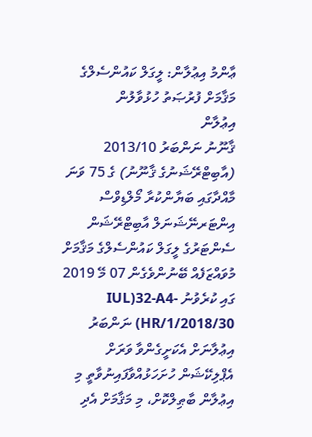ޢާންމު އިޢުލާން: ލީގަލް ކައުންސެލްގެ މަޤާމަށް ފުރުޞަތު ހުޅުވާލުން
އިޢުލާން
ޤާނޫނު ނަންބަރު 2013/10 (އާބިޓްރޭޝަނުގެ ޤާނޫނު) ގެ 75 ވަނަ މާއްދާގައި ބަޔާންކުރާ މޯލްޑިވްސް އިންޓަރނޭޝަނަލް އާބިޓްރޭޝަން ސެންޓަރުގެ ލީގަލް ކައުންސެލްގެ މަޤާމަށް މުވައްޒަފެއް ބޭނުންވެގެން 07 މޭ 2019 ގައި ކުރެވުނު IUL)32-A4-HR/1/2018/30) ނަންބަރު އިޢުލާނަށް އެކަށީގެންވާ ވަރަށް އެޕްލިކޭޝަން ހުށަހަޅުއްވާފައިނުވާތީ މި އިޢުލާން ބާޠިލްކޮށް، މި މަޤާމަށް އެދި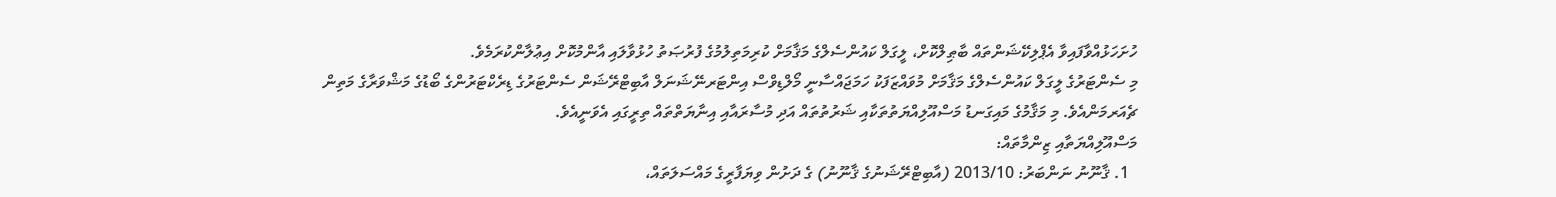ހުށަހަޅުއްވާފައިވާ އެޕްލިކޭޝަންތައް ބާޠިލްކޮށް، ލީގަލް ކައުންސެލްގެ މަޤާމަށް ކުރިމަތިލުމުގެ ފުރުޞަތު ހުޅުވާލައި އާންމުކޮށް އިޢުލާންކުރަމެވެ.
މި ސެންޓަރުގެ ލީގަލް ކައުންސެލްގެ މަޤާމަށް މުވައްޒަފަކު ހަމަޖައްސާނީ މޯލްޑިވްސް އިންޓަރނޭޝަނަލް އާބިޓްރޭޝަން ސެންޓަރުގެ ޑިރެކްޓަރުންގެ ބޯޑުގެ މަޝްވަރާގެ މަތިން ޗެއަރމަންއެވެ. މި މަޤާމުގެ މައިގަނޑު މަސްއޫލިއްޔަތުތަކާއި ޝަރުތުތައް އަދި މުސާރައާއި އިނާޔަތްތައް ތިރީގައި އެވަނީއެވެ.
މަސްއޫލިއްޔަތާއި ޒިންމާތައް:
  1. ޤާނޫނު ނަންބަރު: 2013/10 (އާބިޓްރޭޝަނުގެ ޤާނޫނު) ގެ ދަށުން ވިޔަފާރީގެ މައްސަލަތައް،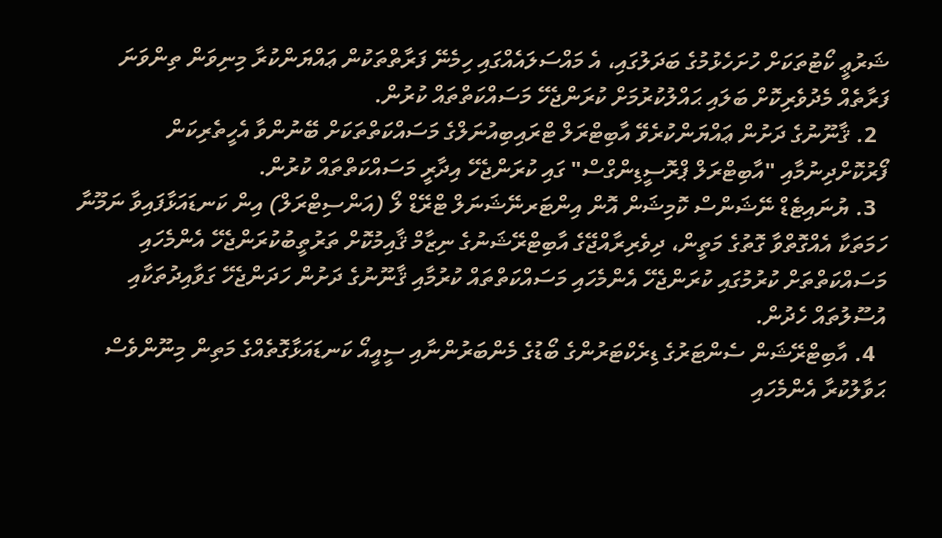ޝަރުޢީ ކޯޓުތަކަށް ހުށަހެޅުމުގެ ބަދަލުގައި، އެ މައްސަލައެއްގައި ހިމެނޭ ފަރާތްތަކުން ޢައްޔަންކުރާ މިނިވަން ތިންވަނަ ފަރާތެއް މެދުވެރިކޮށް ބަލައި ޙައްލުކުރުމަށް ކުރަންޖެހޭ މަސައްކަތްތައް ކުރުން.
  2. ޤާނޫނުގެ ދަށުން ޢައްޔަންކުރެވޭ އާބިޓްރަލް ޓްރައިބިއުނަލްގެ މަސައްކަތްތަކަށް ބޭނުންވާ އެހީތެރިކަން ފޯރުކޮށްދިނުމާއި "އާބިޓްރަލް ޕްރޮސީޑިންގްސް" ގައި ކުރަންޖެހޭ އިދާރީ މަސައްކަތްތައް ކުރުން.
  3. ޔުނައިޓެޑް ނޭޝަންސް ކޮމިޝަން އޮން އިންޓަރނޭޝަނަލް ޓްރޭޑް ލޯ (އަންސިޓްރަލް) އިން ކަނޑައަޅާފައިވާ ނަމޫނާ ހަމަތަކާ އެއްގޮތްވާ ގޮތުގެ މަތީން، ދިވެރިރާއްޖޭގެ އާބިޓްރޭޝަނުގެ ނިޒާމް ޤާއިމުކޮށް ތަރުތީބުކުރަންޖެހޭ އެންމެހައި މަސައްކަތްތަށް ކުރުމުގައި ކުރަންޖެހޭ އެންމެހައި މަސައްކަތްތައް ކުރުމާއި ޤާނޫނުގެ ދަށުން ހަދަންޖެހޭ ގަވާއިދުތަކާއި އުސޫލުތައް ހެދުން.
  4. އާބިޓްރޭޝަން ސެންޓަރުގެ ޑިރެކްޓަރުންގެ ބޯޑުގެ މެންބަރުންނާއި ސީއީއޯ ކަނޑައަޅާގޮތެއްގެ މަތިން މިނޫންވެސް ޙަވާލުކުރާ އެންމެހައި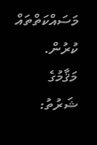މަސައްކަތްތައް ކުރުން.
މަޤާމުގެ ޝަރުތު: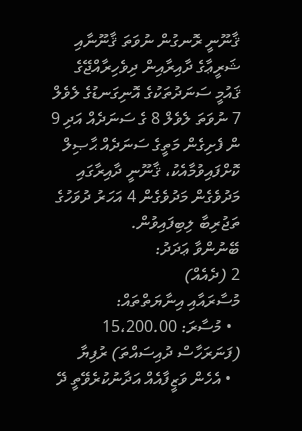ޤާނޫނީ ރޮނގުން ނުވަތަ ޤާނޫނާއި ޝަރީޢާގެ ދާއިރާއިން ދިވެހިރާއްޖޭގެ ޤައުމީ ސަނަދުތަކުގެ އޮނިގަނޑުގެ ލެވެލް 7 ނުވަތަ ލެވެލް 8 ގެ ސަނަދެއް އަދި 9 ން ފެށިގެން މަތީގެ ސަނަދެއް ޙާޞިލް ކޮށްފައިވުމާއެކު، ޤާނޫނީ ދާއިރާގައި މަދުވެގެން މަދުވެގެން 4 އަހަރު ދުވަހުގެ ތަޖުރިބާ ލިބިފައިވުން.
ބޭނުންވާ ޢަދަދު:
2 (ދެއެއް)
މުސާރައާއި އިނާޔަތްތައް:
  • މުސާރަ: 15،200.00 (ފަނަރަހާސް ދުއިސައްތަ) ރުފިޔާ
  • އެހެން ވަޒީފާއެއް އަދާނުކުރެވޭތީ ދޭ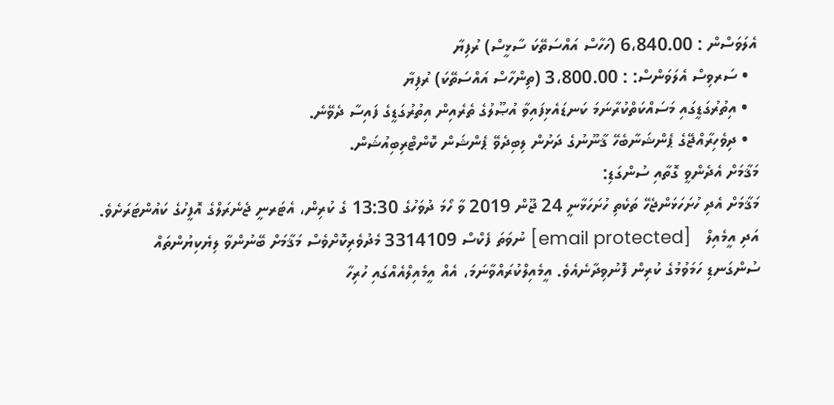އެލަވަސްން : 6،840.00 (ހަހާސް އައްސަތޭކަ ސާޅީސް) ރުފިޔާ
  • ސަރވިސް އެލަވަންސް: : 3،800.00 (ތިންހާސް އައްސަތޭކަ) ރުފިޔާ
  • އިތުރުގަޑީގައި މަސައްކަތްކުރާނަމަ ކަނޑައެޅިފައިވާ އުޞޫލުގެ ތެރެއިން އިތުރުގަޑީގެ ފައިސާ ދެވޭނެ.
  • ދިވެހިރާއްޖޭގެ ޕެންޝަނާބެހޭ ޤާނޫނުގެ ދަށުން ލިބިދެވޭ ޕެންޝަން ކޮންޓްރިބިއުޝަން.
މަޤާމަށް އެދެންވީ ގޮތާއި ސުންގަޑި:
މަޤާމަށް އެދި ހުށަހަޅަންޖެހޭ ތަކެތި ހުށަހަޅާނީ 24 ޖޫން 2019 ވާ ހޯމަ ދުވަހުގެ 13:30 ގެ ކުރިން، އެޓަރނީ ޖެނެރަލްގެ އޮފީހުގެ ކައުންޓަރަށެވެ. އަދި އީމެއިލް   [email protected] ނުވަތަ ފެކްސް 3314109 މެދުވެރިކޮށްވެސް މަޤާމަށް ބޭނުންވާ ލިޔެކިޔުންތައް ސުންގަނޑި ހަމަވުމުގެ ކުރިން ފޮނުވިދާނެއެވެ. އީމެއިލްކުރައްވާނަމަ، އެއް އީމެއިލްއެއްގައި ހުރިހާ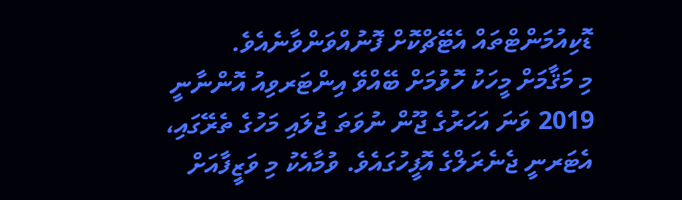ޑޮކިއުމަންޓްތައް އެޓޭޗްކޮށް ފޮނުއްވަންވާނެއެވެ.
މި މަޤާމަށް މީހަކު ހޮވުމަށް ބޭއްވޭ އިންޓަރވިއު އޮންނާނީ 2019 ވަނަ އަހަރުގެ ޖޫން ނުވަތަ ޖުލައި މަހުގެ ތެރޭގައި، އެޓަރނީ ޖެނެރަލްގެ އޮފީހުގައެވެ. ވުމާއެކު މި ވަޒީފާއަށް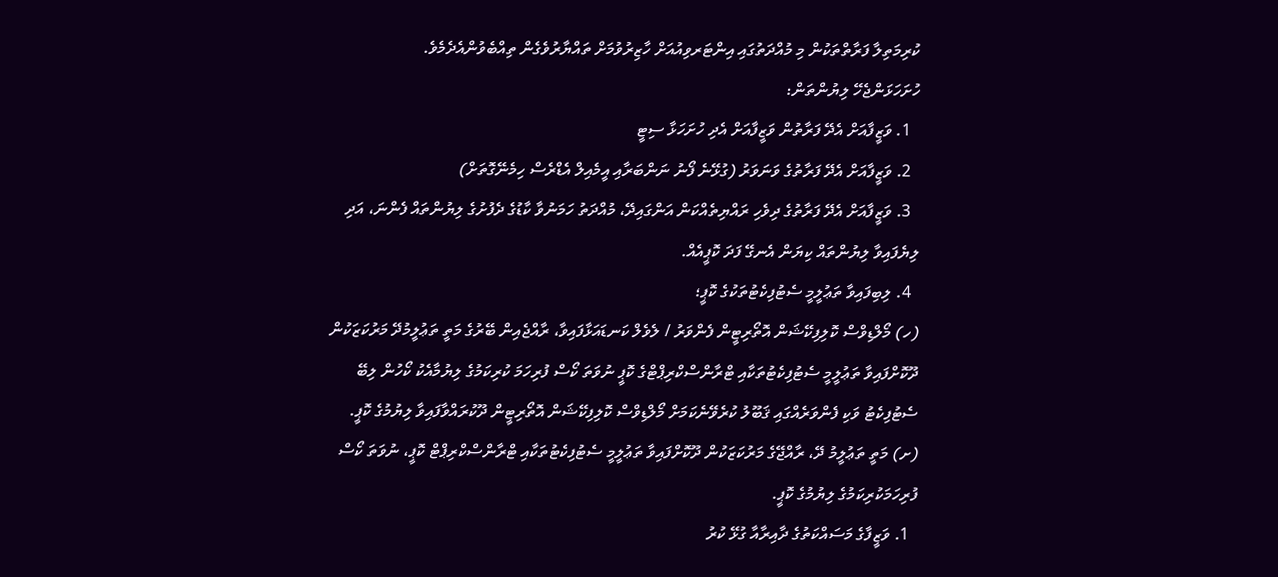ކުރިމަތިލާ ފަރާތްތަކުން މި މުއްދަތުގައި އިންޓަރވިއުއަށް ހާޒިރުވުމަށް ތައްޔާރުވެގެން ތިއްބެވުންއެދެމެވެ.
ހުށަހަޅަންޖެހޭ ލިޔުންތަން:
  1. ވަޒީފާއަށް އެދޭ ފަރާތުން ވަޒީފާއަށް އެދި ހުށަހަޅާ ސިޓީ
  2. ވަޒީފާއަށް އެދޭ ފަރާތުގެ ވަނަވަރު (ގުޅޭނެ ފޯނު ނަންބަރާއި އީމެއިލް އެޑްރެސް ހިމެނޭގޮތަށް)
  3. ވަޒީފާއަށް އެދޭ ފަރާތުގެ ދިވެހި ރައްޔިތެއްކަން އަންގައިދޭ، މުއްދަތު ހަމަނުވާ ކާޑުގެ ދެފުށުގެ ލިޔުންތައް ފެންނަ، އަދި ލިޔެފައިވާ ލިޔުންތައް ކިޔަން އެނގޭ ފަދަ ކޮޕީއެއް.
  4. ލިބިފައިވާ ތަޢުލީމީ ސެޓުފިކެޓުތަކުގެ ކޮޕީ؛
(ހ) މޯލްޑިވްސް ކޮލިފިކޭޝަން އޮތޯރިޓީން ފެންވަރު / ލެވެލް ކަނޑައަޅާފައިވާ، ރާއްޖެއިން ބޭރުގެ މަތީ ތަޢުލީމުދޭ މަރުކަޒަކުން ދޫކޮށްފައިވާ ތަޢުލީމީ ސެޓުފިކެޓުތަކާއި ޓްރާންސްކްރިޕްޓްގެ ކޮޕީ ނުވަތަ ކޯސް ފުރިހަމަ ކުރިކަމުގެ ލިޔުމާއެކު ކޯހުން ލިބޭ ސެޓުފިކެޓު ވަކި ފެންވަރެއްގައި ޤަބޫލު ކުރެވޭނެކަމަށް މޯލްޑިވްސް ކޮލިފިކޭޝަން އޮތޯރިޓީން ދޫކުރައްވާފައިވާ ލިޔުމުގެ ކޮޕީ.
(ށ) މަތީ ތަޢުލީމު ދޭ، ރާއްޖޭގެ މަރުކަޒަކުން ދޫކޮށްފައިވާ ތަޢުލީމީ ސެޓުފިކެޓުތަކާއި ޓްރާންސްކްރިޕްޓް ކޮޕީ، ނުވަތަ ކޯސް ފުރިހަމަކުރިކަމުގެ ލިޔުމުގެ ކޮޕީ.
  1. ވަޒީފާގެ މަސައްކަތުގެ ދާއިރާއާ ގުޅޭ ކުރު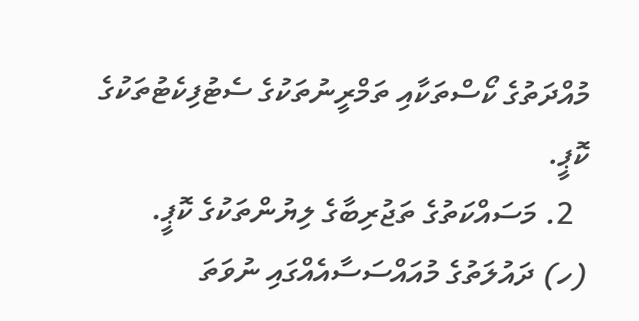މުއްދަތުގެ ކޯސްތަކާއި ތަމްރީނުތަކުގެ ސެޓުފިކެޓުތަކުގެ ކޮޕީ.
  2. މަސައްކަތުގެ ތަޖުރިބާގެ ލިޔުންތަކުގެ ކޮޕީ.
(ހ) ދައުލަތުގެ މުއައްސަސާއެއްގައި ނުވަތަ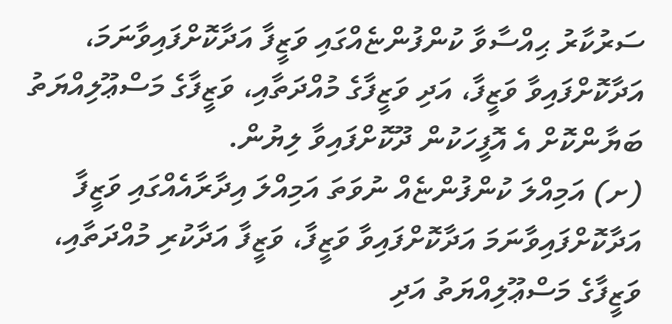ސަރުކާރު ޙިއްސާވާ ކުންފުންޏެއްގައި ވަޒީފާ އަދާކޮށްފައިވާނަމަ، އަދާކޮށްފައިވާ ވަޒީފާ، އަދި ވަޒީފާގެ މުއްދަތާއި، ވަޒީފާގެ މަސްޢޫލިއްޔަތު ބަޔާންކޮށް އެ އޮފީހަކުން ދޫކޮށްފައިވާ ލިޔުން.
(ށ) އަމިއްލަ ކުންފުންޏެއް ނުވަތަ އަމިއްލަ އިދާރާއެއްގައި ވަޒީފާ އަދާކޮށްފައިވާނަމަ އަދާކޮށްފައިވާ ވަޒީފާ، ވަޒީފާ އަދާކުރި މުއްދަތާއި، ވަޒީފާގެ މަސްޢޫލިއްޔަތު އަދި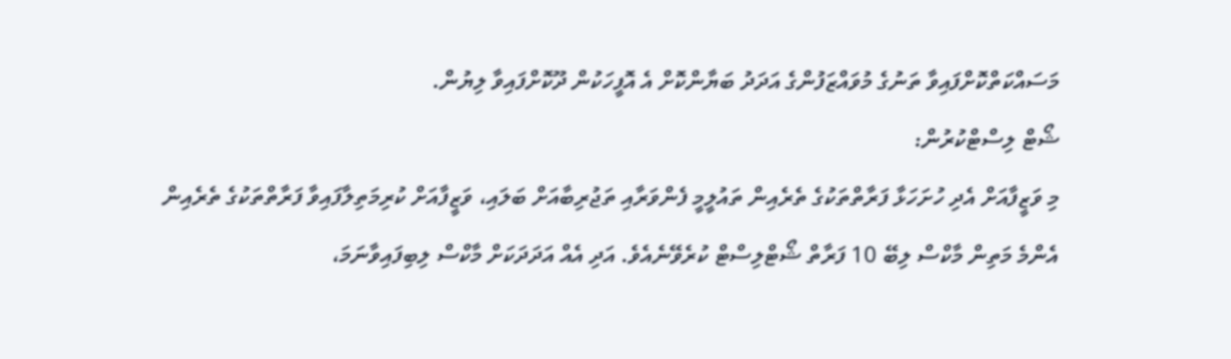މަސައްކަތްކޮށްފައިވާ ތަނުގެ މުވައްޒަފުންގެ އަދަދު ބަޔާންކޮށް އެ އޮފީހަކުން ދޫކޮށްފައިވާ ލިޔުން.
ޝޯޓް ލިސްޓްކުރުން:
މި ވަޒީފާއަށް އެދި ހުށަހަޅާ ފަރާތްތަކުގެ ތެރެއިން ތައުލީމީ ފެންވަރާއި ތަޖުރިބާއަށް ބަލައި، ވަޒީފާއަށް ކުރިމަތިލާފައިވާ ފަރާތްތަކުގެ ތެރެއިން އެންމެ މަތިން މާކްސް ލިބޭ 10 ފަރާތް ޝޯޓްލިސްޓް ކުރެވޭނެއެވެ. އަދި އެއް އަދަދަކަށް މާކްސް ލިބިފައިވާނަމަ،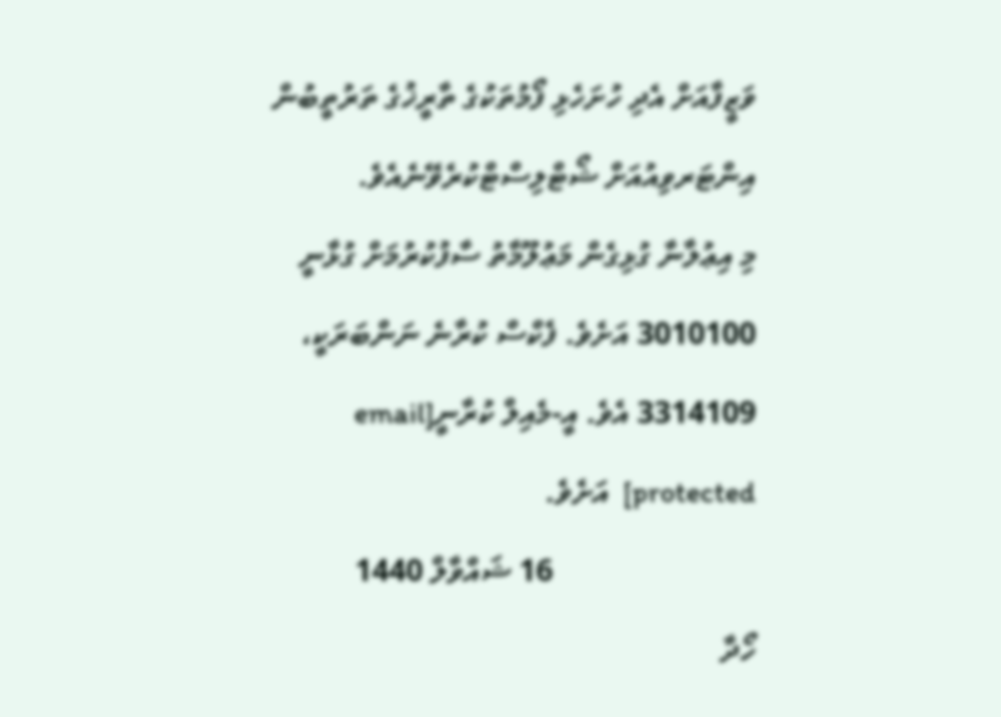ވަޒީފާއަށް އެދި ހުށަހެޅި ފޯމުތަކުގެ ތާރީޚުގެ ތަރުތީބުން އިންޓަރވިއުއަށް ޝޯޓްލިސްޓްކުރެވޭނެއެވެ.
މި އިޢުލާނާ ގުޅިގެން މަޢުލޫމާތު ސާފުކުރުމަށް ގުޅާނީ 3010100 އަށެވެ. ފެކްސް ކުރާނެ ނަންބަރަކީ، 3314109 އެވެ. އީ-މެއިލް ކުރާނީ[email protected]  އަށެވެ.
                          16 ޝައްވާލް 1440
ހޯދާ